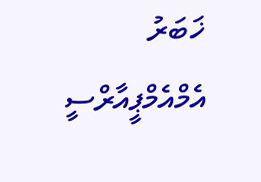ޚަބަރު
އެމްއެމްޕީއާރްސީ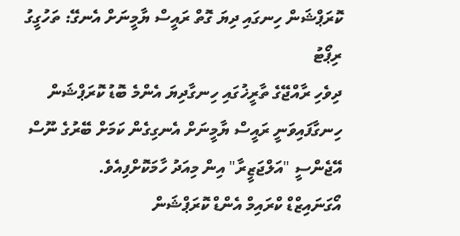ކޮރަޕްޝަން ހިނގައި ދިޔަ ގޮތް ރައީސް ޔާމީނަށް އެނގޭ: ތަހުގީގު ރިޕޯޓު
ދިވެހި ރާއްޖޭގެ ތާރީޚުގައި ހިނގާދިޔަ އެންމެ ބޮޑު ކޮރަޕްޝަން ހިނގާފައިވަނީ ރައީސް ޔާމީނަށް އެނގިގެން ކަމަށް ބޭރުގެ ނޫސް އޭޖެންސީ "އަލްޖަޒީރާ" އިން މިއަދު ހާމަކޮށްފިއެވެ.
އޯގަނައިޒްޑް ކްރައިމް އެންޑް ކޮރަޕްޝަން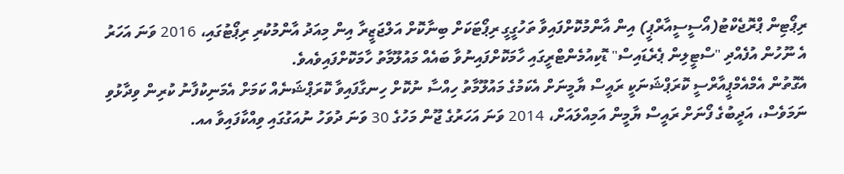ރިޕޯޓިން ޕްރޮޖެކްޓު(އޯސީސީއާރްޕީ) އިން އާންމުކޮށްފައިވާ ތަހުގީގީ ރިޕޯޓަކަށް ބިނާކޮށް އަލްޖަޒީރާ އިން މިއަދު އާންމުކުރި ރިޕޯޓުގައި، 2016 ވަނަ އަހަރު އެ ނޫހުން އުފެއްދި "ސްޓީލިން ޕެރެޑައިސް" ޑޮކިއުމެންޓްރީގައި ހާމަކޮށްފައިނުވާ ބައެއް މައުލޫމާތު ހާމަކޮށްފައިވެއވެ.
އެގޮތުން އެމްއެމްޕީއާރްސީ ކޮރަޕްޝަނަކީ ރައީސް ޔާމީނަށް އެކަމުގެ މައުލޫމާތު ހިއްސާ ނުކޮށް ހިނގާފައިވާ ކޮރަޕްޝަނެއް ކަމަށް އެމަނިކުފާނު ކުރިން ވިދާޅުވި ނަމަވެސް، އަދީބުގެ ފޯނަށް ރައީސް ޔާމީން އަމިއްލައަށް، 2014 ވަނަ އަހަރުގެ ޖޫން މަހުގެ 30 ވަނަ ދުވަހު ނުއަގުގައި ވިއްކާފައިވާ އއ.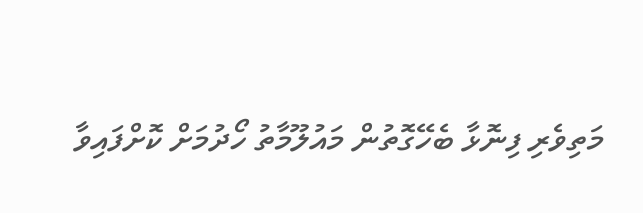މަތިވެރި ފިނޮޅާ ބެހޭގޮތުން މައުލޫމާތު ހޯދުމަށް ކޮށްފައިވާ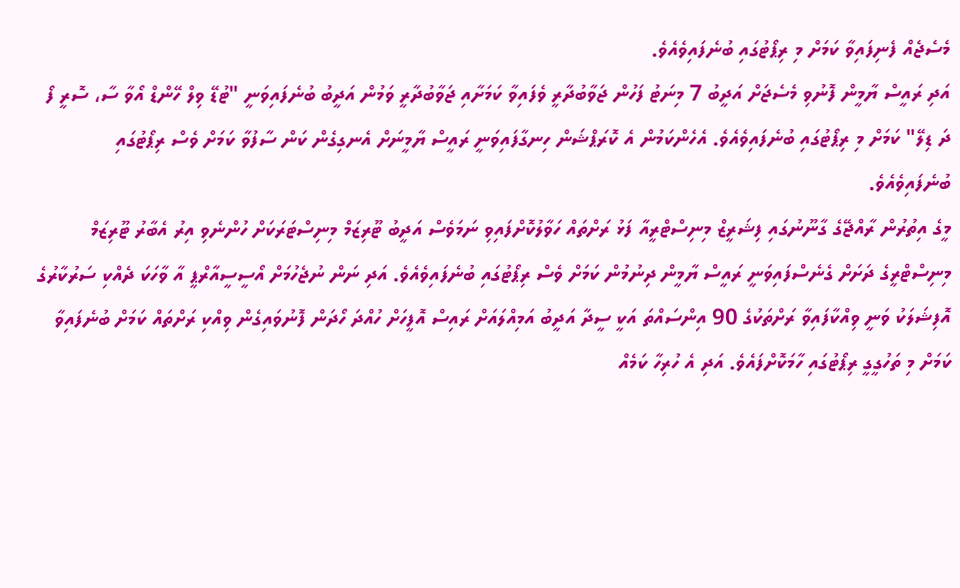މެސެޖެއް ފެނިފައިވާ ކަމަށް މި ރިޕޯޓުގައި ބުނެފައިވެއެވެ.
އަދި ރައީސް ޔާމީން ފޮނުވި މެސެޖަށް އަދީބު 7 މިނަޓު ފަހުން ޖަވާބުދާރީ ވެފައިވާ ކަމަށާއި ޖަވާބުދާރީ ވަމުން އަދީބު ބުނެފައިވަނީ "ޓުޑޭ ވިލް ހޭންޑް އޯވާ ސާ، ސޮރީ ފޯ ދަ ޑިލޭ" ކަމަށް މި ރިޕޯޓުގައި ބުނެފައިވެއެވެ. އެހެންކަމުން އެ ކޮރަޕްޝަން ހިނގާފައިވަނީ ރައީސް ޔާމީނަށް އެނގިގެން ކަން ސާފުވާ ކަމަށް ވެސް ރިޕޯޓުގައި ބުނެފައިވެއެވެ.
މީގެ އިތުރުން ރާއްޖޭގެ ގާނޫނުގައި ފިޝަރީޒް މިނިސްޓްރީއާ ފަޅު ރަށްތައް ހަވާލުކޮށްފައިވި ނަމަވެސް އަދީބު ޓޫރިޒަމް މިނިސްޓަރަކަށް ހުންނެވި އިރު އެބާރު ޓޫރިޒަމް މިނިސްޓްރީގެ ދަށަށް ގެނެސްފައިވަނީ ރައީސް ޔާމީން ދިނުމުން ކަމަށް ވެސް ރިޕޯޓުގައި ބުނެފައިވެއެވެ. އަދި ނަން ނުޖެހުމަށް އޯސީސީއާރްޕީ އާ ވާހަކަ ދެއްކި ސަރުކާރުގެ އޮފިޝަލަކު ވަނީ ވިއްކާފައިވާ ރަށްތަކުގެ 90 އިންސައްތަ އަކީ ސީދާ އަދީބު އަމިއްލައަށް ރައިސް އޮފީހަށް ހުއްދަ ހޯދަން ފޮނުވައިގެން ވިއްކި ރަށްތައް ކަމަށް ބުނެފައިވާ ކަމަށް މި ތަހުގީގީ ރިޕޯޓުގައި ހާމަކޮށްފައެވެ. އަދި އެ ހުރިހާ ކަމެއް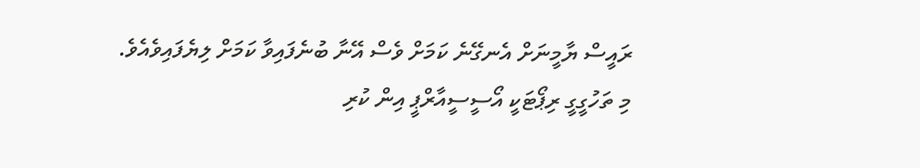ރައީސް ޔާމީނަށް އެނގޭނެ ކަމަށް ވެސް އޭނާ ބުނެފައިވާ ކަމަށް ލިޔެފައިވެއެވެ.
މި ތަހުގީގީ ރިޕޯޓަކީ އޯސީސީއާރްޕީ އިން ކުރި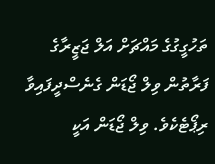ތަހުގީގުގެ މައްޗަށް އަލް ޖަޒީރާގެ ފަރާތުން ވިލް ޖޯޑަން ގެނެސްދީފައިވާ ރިޕޯޓެކެވެ. ވިލް ޖޯޑަން އަކީ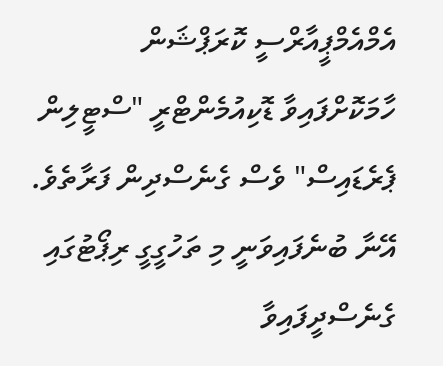އެމްއެމްޕީއާރްސީ ކޮރަޕްޝަން ހާމަކޮށްފައިވާ ޑޮކިއުމެންޓްރީ "ސްޓީލިން ޕެރެޑައިސް" ވެސް ގެނެސްދިން ފަރާތެވެ. އޭނާ ބުނެފައިވަނީ މި ތަހުގީގީ ރިޕޯޓުގައި ގެނެސްދީފައިވާ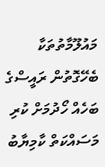މައުލޫމާތުތަކާ ބެހޭގޮތުން ރައީސްގެ ބަހެއް ހޯދުމަށް ކުރި މަސައްކަތް ކާމިޔާބު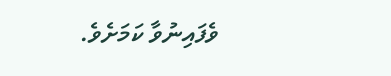ވެފައިނުވާ ކަމަށެވެ.